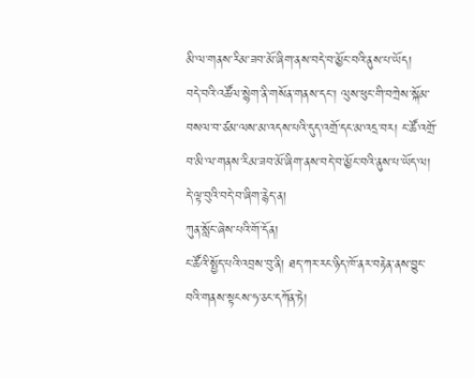མི་ལ་གནས་རིམ་ཟབ་མོ་ཞིག་ནས་བདེ་བ་མྱོང་བའི་ནུས་པ་ཡོད།
བདེ་བའི་འཚོལ་སྙེག་ནི་གསོན་གནས་དང་། ལུས་ཕུང་གི་བཀྲེས་སྐོམ་བསལ་བ་ཙམ་ལས་མ་འདས་པའི་དུད་འགྲོ་དང་མ་འདྲ་བར། ང་ཚོ་འགྲོ་བ་མི་ལ་གནས་རིམ་ཟབ་མོ་ཞིག་ནས་བདེ་བ་མྱོང་བའི་ནུས་པ་ཡོད་ལ། དེ་ལྟ་བུའི་བདེ་བ་ཞིག་རྙེད་ན།
ཀུན་སློང་ཞེས་པའི་གོ་དོན།
ང་ཚོའི་སྤྱོད་པའི་འབྲས་བུ་ནི། ཐད་ཀར་རང་ཉིད་ཁོ་ནར་བརྟེན་ནས་བྱུང་བའི་གནས་སྟངས་ཧ་ཅང་དཀོན་ཏེ།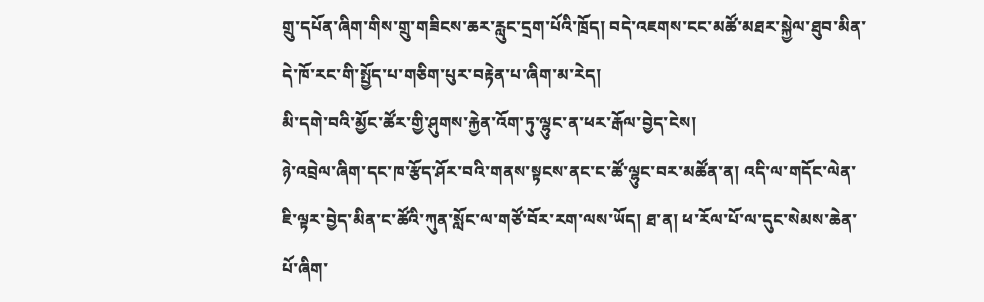གྲུ་དཔོན་ཞིག་གིས་གྲུ་གཟིངས་ཆར་རླུང་དྲག་པོའི་ཁྲོད། བདེ་འཇགས་ངང་མཚོ་མཐར་སྐྱེལ་ཐུབ་མིན་དེ་ཁོ་རང་གི་སྤྱོད་པ་གཅིག་པུར་བརྟེན་པ་ཞིག་མ་རེད།
མི་དགེ་བའི་མྱོང་ཚོར་གྱི་ཤུགས་རྐྱེན་འོག་ཏུ་ལྷུང་ན་ཕར་རྒོལ་བྱེད་ངེས།
ཉེ་འབྲེལ་ཞིག་དང་ཁ་རྩོད་ཤོར་བའི་གནས་སྟངས་ནང་ང་ཚོ་ལྷུང་བར་མཚོན་ན། འདི་ལ་གདོང་ལེན་ཇི་ལྟར་བྱེད་མིན་ང་ཚོའི་ཀུན་སློང་ལ་གཙོ་བོར་རག་ལས་ཡོད། ཐ་ན། ཕ་རོལ་པོ་ལ་དུང་སེམས་ཆེན་པོ་ཞིག་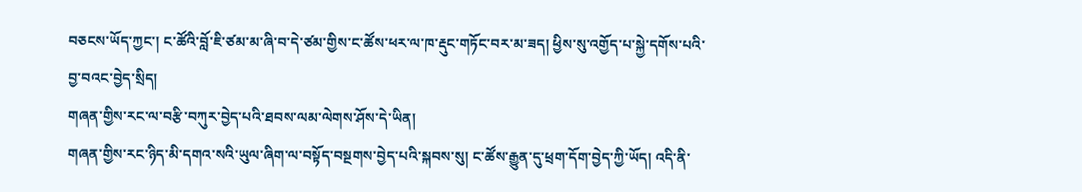བཅངས་ཡོད་ཀྱང་། ང་ཚོའི་བློ་ཇི་ཙམ་མ་ཞི་བ་དེ་ཙམ་གྱིས་ང་ཚོས་ཕར་ལ་ཁ་རྡུང་གཏོང་བར་མ་ཟད། ཕྱིས་སུ་འགྱོད་པ་སྐྱེ་དགོས་པའི་བྱ་བའང་བྱེད་སྲིད།
གཞན་གྱིས་རང་ལ་བརྩི་བཀུར་བྱེད་པའི་ཐབས་ལམ་ལེགས་ཤོས་དེ་ཡིན།
གཞན་གྱིས་རང་ཉིད་མི་དགའ་སའི་ཡུལ་ཞིག་ལ་བསྟོད་བསྔགས་བྱེད་པའི་སྐབས་སུ། ང་ཚོས་རྒྱུན་དུ་ཕྲག་དོག་བྱེད་ཀྱི་ཡོད། འདི་ནི་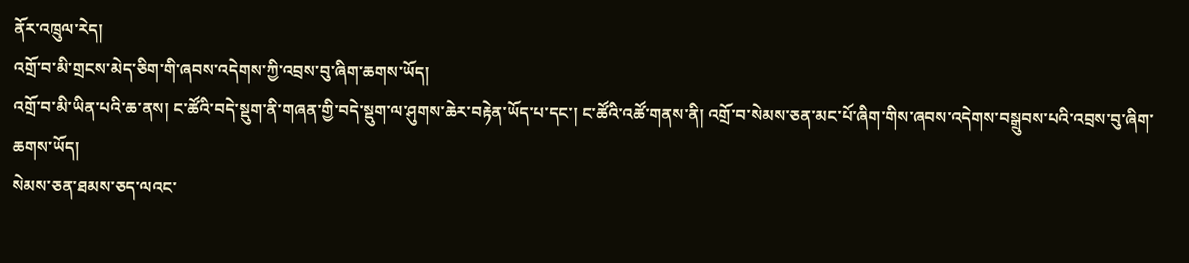ནོར་འཁྲུལ་རེད།
འགྲོ་བ་མི་གྲངས་མེད་ཅིག་གི་ཞབས་འདེགས་ཀྱི་འབྲས་བུ་ཞིག་ཆགས་ཡོད།
འགྲོ་བ་མི་ཡིན་པའི་ཆ་ནས། ང་ཚོའི་བདེ་སྡུག་ནི་གཞན་གྱི་བདེ་སྡུག་ལ་ཤུགས་ཆེར་བརྟེན་ཡོད་པ་དང་། ང་ཚོའི་འཚོ་གནས་ནི། འགྲོ་བ་སེམས་ཅན་མང་པོ་ཞིག་གིས་ཞབས་འདེགས་བསྒྲུབས་པའི་འབྲས་བུ་ཞིག་ཆགས་ཡོད།
སེམས་ཅན་ཐམས་ཅད་ལའང་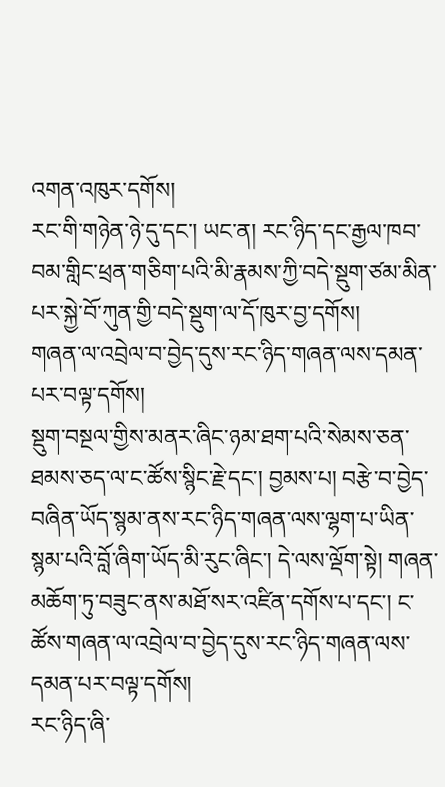འགན་འཁུར་དགོས།
རང་གི་གཉེན་ཉེ་དུ་དང་། ཡང་ན། རང་ཉིད་དང་རྒྱལ་ཁབ་བམ་གླིང་ཕྲན་གཅིག་པའི་མི་རྣམས་ཀྱི་བདེ་སྡུག་ཙམ་མིན་པར་སྐྱེ་བོ་ཀུན་གྱི་བདེ་སྡུག་ལ་དོ་ཁུར་བྱ་དགོས།
གཞན་ལ་འབྲེལ་བ་བྱེད་དུས་རང་ཉིད་གཞན་ལས་དམན་པར་བལྟ་དགོས།
སྡུག་བསྔལ་གྱིས་མནར་ཞིང་ཉམ་ཐག་པའི་སེམས་ཅན་ཐམས་ཅད་ལ་ང་ཚོས་སྙིང་རྗེ་དང་། བྱམས་པ། བརྩེ་བ་བྱེད་བཞིན་ཡོད་སྙམ་ནས་རང་ཉིད་གཞན་ལས་ལྷག་པ་ཡིན་སྙམ་པའི་བློ་ཞིག་ཡོད་མི་རུང་ཞིང་། དེ་ལས་ལྡོག་སྟེ། གཞན་མཆོག་ཏུ་བཟུང་ནས་མཐོ་སར་འཛིན་དགོས་པ་དང་། ང་ཚོས་གཞན་ལ་འབྲེལ་བ་བྱེད་དུས་རང་ཉིད་གཞན་ལས་དམན་པར་བལྟ་དགོས།
རང་ཉིད་ཞི་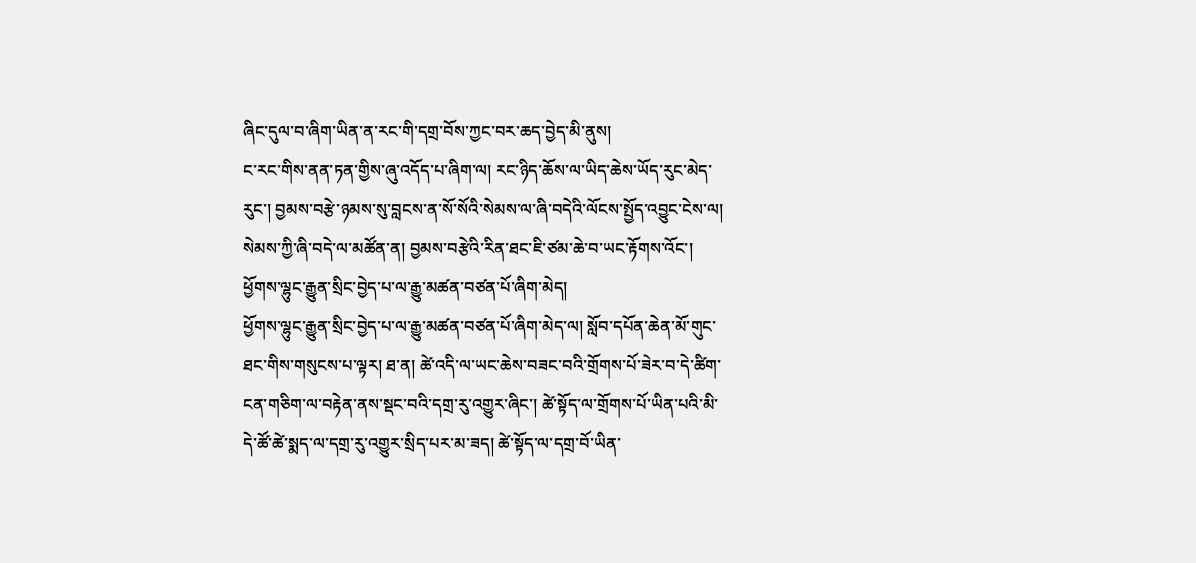ཞིང་དུལ་བ་ཞིག་ཡིན་ན་རང་གི་དགྲ་བོས་ཀྱང་བར་ཆད་བྱེད་མི་ནུས།
ང་རང་གིས་ནན་ཏན་གྱིས་ཞུ་འདོད་པ་ཞིག་ལ། རང་ཉིད་ཆོས་ལ་ཡིད་ཆེས་ཡོད་རུང་མེད་རུང་། བྱམས་བརྩེ་ཉམས་སུ་བླངས་ན་སོ་སོའི་སེམས་ལ་ཞི་བདེའི་ལོངས་སྤྱོད་འབྱུང་ངེས་ལ། སེམས་ཀྱི་ཞི་བདེ་ལ་མཚོན་ན། བྱམས་བརྩེའི་རིན་ཐང་ཇི་ཙམ་ཆེ་བ་ཡང་རྟོགས་འོང་།
ཕྱོགས་ལྷུང་རྒྱུན་སྲིང་བྱེད་པ་ལ་རྒྱུ་མཚན་བཙན་པོ་ཞིག་མེད།
ཕྱོགས་ལྷུང་རྒྱུན་སྲིང་བྱེད་པ་ལ་རྒྱུ་མཚན་བཙན་པོ་ཞིག་མེད་ལ། སློབ་དཔོན་ཆེན་མོ་གུང་ཐང་གིས་གསུངས་པ་ལྟར། ཐ་ན། ཚེ་འདི་ལ་ཡང་ཆེས་བཟང་བའི་གྲོགས་པོ་ཟེར་བ་དེ་ཚིག་ངན་གཅིག་ལ་བརྟེན་ནས་སྡང་བའི་དགྲ་རུ་འགྱུར་ཞིང་། ཚེ་སྟོད་ལ་གྲོགས་པོ་ཡིན་པའི་མི་དེ་ཚོ་ཚེ་སྨད་ལ་དགྲ་རུ་འགྱུར་སྲིད་པར་མ་ཟད། ཚེ་སྟོད་ལ་དགྲ་བོ་ཡིན་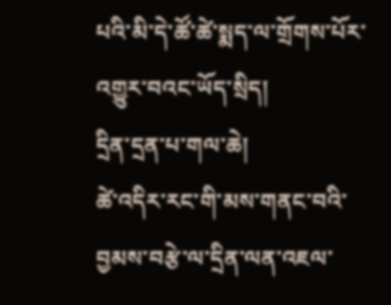པའི་མི་དེ་ཚོ་ཚེ་སྨད་ལ་གྲོགས་པོར་འགྱུར་བའང་ཡོད་སྲིད།
དྲིན་དྲན་པ་གལ་ཆེ།
ཚེ་འདིར་རང་གི་མས་གནང་བའི་བྱམས་བརྩེ་ལ་དྲིན་ལན་འཇལ་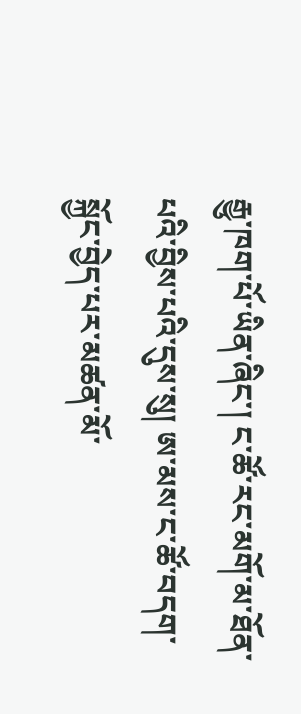རྒྱུ་ཁག་པོ་ཡིན་ཞིང་། ང་ཚོ་རང་མགོ་མ་ཐོན་པའི་བྱིས་པའི་དུས་སུ། ཨ་མས་ང་ཚོ་བདག་སྐྱོང་བྱེད་པར་མཚན་མོ་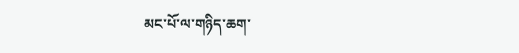མང་པོ་ལ་གཉིད་ཆག་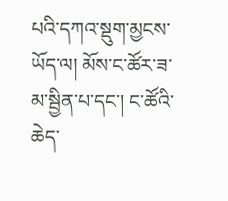པའི་དཀའ་སྡུག་མྱངས་ཡོད་ལ། མོས་ང་ཚོར་ཟ་མ་སྦྱིན་པ་དང་། ང་ཚོའི་ཆེད་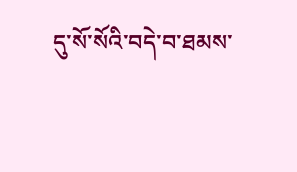དུ་སོ་སོའི་བདེ་བ་ཐམས་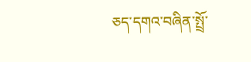ཅད་དགའ་བཞིན་སྤྲོ་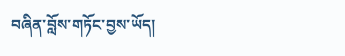བཞིན་བློས་གཏོང་བྱས་ཡོད།